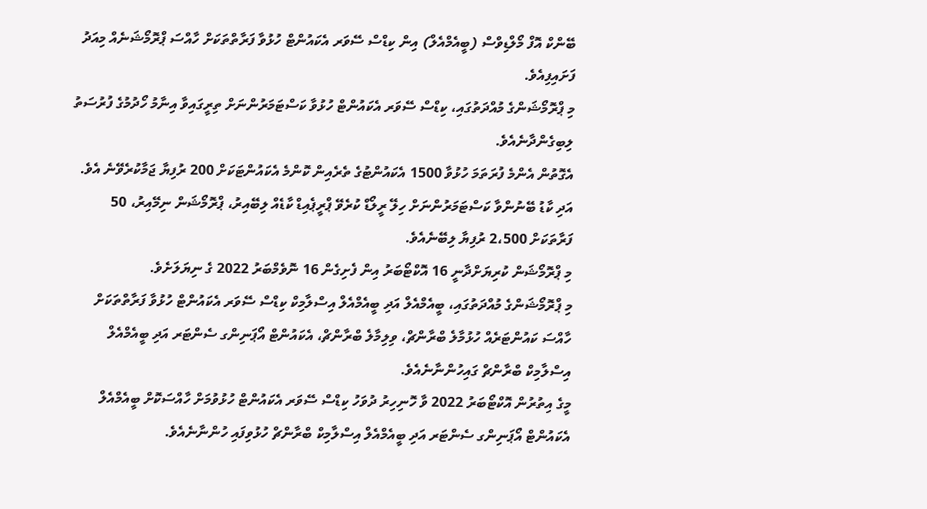ބޭންކް އޮފް މޯލްޑިވްސް (ބީއެމްއެލް) އިން ކިޑްސް ސޭވަރ އެކައުންޓް ހުޅުވާ ފަރާތްތަކަށް ހާއްސަ ޕްރޮމޯޝަނެއް މިއަދު ފަށައިފިއެވެ.
މި ޕްރޮމޯޝަންގެ މުއްދަތުގައި، ކިޑްސް ސޭވަރ އެކައުންޓް ހުޅުވާ ކަސްޓަމަރުންނަށް ތިރީގައިވާ އިނާމު ހޯދުމުގެ ފުރުސަތު ލިބިގެންދާނެއެވެ.
އެގޮތުން އެންމެ ފުރަތަމަ ހުޅުވާ 1500 އެކައުންޓުގެ ތެރެއިން ކޮންމެ އެކައުންޓަކަށް 200 ރުފިޔާ ޖަމާކުރެވޭނެ އެވެ. އަދި ކާޑު ބޭނުންވާ ކަސްޓަމަރުންނަށް ހިލޭ ރީލޯޑް ކުރެވޭ ޕްރީޕެއިޑް ކާޑެއް ލިބޭއިރު، ޕްރޮމޯޝަން ނިމޭއިރު، 50 ފަރާތަކަށް 2،500 ރުފިޔާ ލިބޭނެއެވެ.
މި ޕްރޮމޯޝަން ކުރިޔަށްދާނީ 16 އޮކްޓޯބަރު އިން ފެށިގެން 16 ނޮވެމްބަރު 2022 ގެ ނިޔަލަށެވެ.
މި ޕްރޮމޯޝަންގެ މުއްދަތުގައި، ބީއެމްއެލް އަދި ބީއެމްއެލް އިސްލާމިކް ކިޑްސް ސޭވަރ އެކައުންޓް ހުޅުވާ ފަރާތްތަކަށް ހާއްސަ ކައުންޓަރެއް ހުޅުމާލެ ބްރާންޗް، ވިލިމާލެ ބްރާންޗް، އެކައުންޓް އޯޕަނިންގ ސެންޓަރ އަދި ބީއެމްއެލް އިސްލާމިކް ބްރާންޗް ގައިހުންނާނެއެވެ.
މީގެ އިތުރުން އޮކްޓޯބަރު 2022 ވާ ހޮނިހިރު ދުވަހު ކިޑްސް ސޭވަރ އެކައުންޓް ހުޅުވުމަށް ހާއްސަކޮށް ބީއެމްއެލް އެކައުންޓް އޯޕަނިންގ ސެންޓަރ އަދި ބީއެމްއެލް އިސްލާމިކް ބްރާންޗް ހުޅުވިފައި ހުންނާނެއެވެ.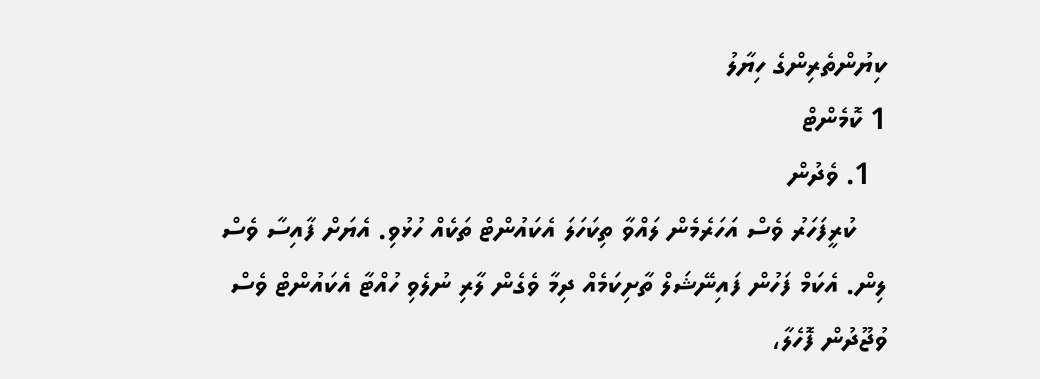ކިޔުންތެރިންގެ ހިޔާލު
1 ކޮމެންޓް
  1. ވެދުން
    ކުރީފަހަރު ވެސް އަހަރެމެން ލައްވާ ތިކަހަލަ އެކައުންޓް ތަކެއް ހުޅުވި. އެޔަށް ފާއިސާ ވެސް ލިން. އެކަމް ފަހުން ފައިނޭޝަލް ތާށިކަމެއް ދިމާ ވެގެން ލާރި ނުލެވި ހުއްޓާ އެކައުންޓް ވެސް ވުޖޫދުން ފޮހެލާ،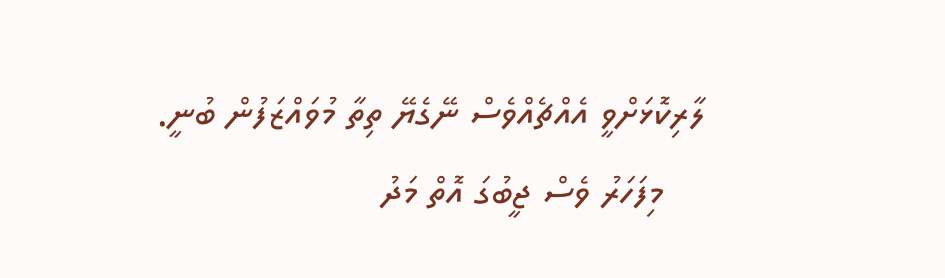ލާރިކޮޅަށްވީ އެއްޗެއްވެސް ނޭގެޔޭ ތިތާ މުވައްޒަފުން ބުނީ.
    މިފަހަރު ވެސް ޖީބުގަ އޮތް މަދު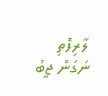ލާރިފޮތި ނަގަން ޖީބު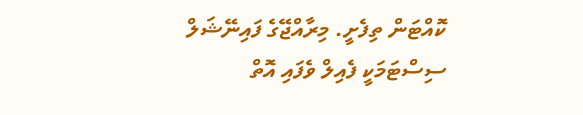ކޮއްޓަން ތިފެށީ. މިރާއްޖޭގެ ފައިނޭޝަލް ސިސްޓަމަކީ ފެއިލް ވެފައި އޮތް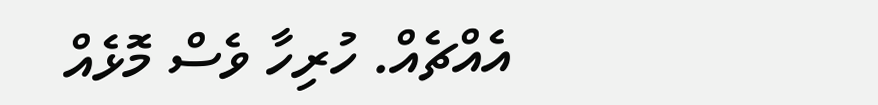އެއްޗެއް. ހުރިހާ ވެސް މޮޅެއް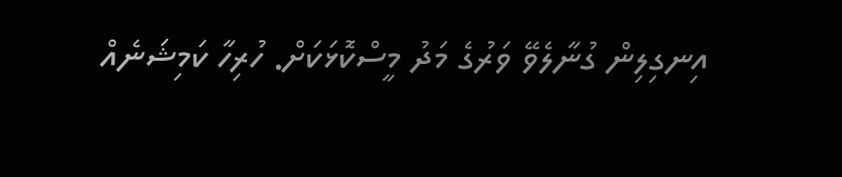އިނގިލިން ގުނާލެވޭ ވަރުގެ މަދު މީސްކޮޅަކަށް. ހުރިހާ ކަމިޝަނެއް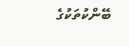ބޭންކުތަކުގެ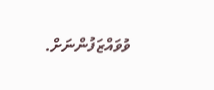ވުވައްޒަފުންނަށް.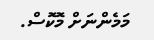މަމެންނަށް މޮކޮސް.